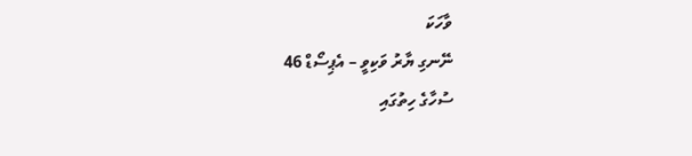ވާހަކަ
ނޭނގި ޔާރު ވަކިވީ – އެޕިސޯޑް 46
ސުހާގެ ހިތުގައި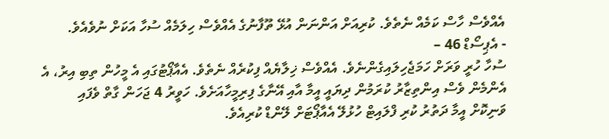އެއްވެސް ހާސް ކަމެއް ނެތެވެ. ކުރިއަށް އަންނަން އުޅޭ ތޫފާނުގެ އެއްވެސް ހިލަމެއް ސުހާ އަކަށް ނުވެއެވެ.
- އެޕިސޯޑް 46 –
ސުހާ ހުރީ ވަރަށް ހަމަޖެހިލައިގެންނެވެ. އެއްވެސް ޚިލާޔެއް ފިކުރެއް ނެތެވެ. އެއާޕޯޓުގައި އެ މީހުން ތިބި އިރު، އެ އެންމެން ވެސް އިންތިޒާރު ކުރަމުން ދިޔައީ އީމާ އާއި އޭނާގެ ފިރިމީހާއަށެވެ. ހަވީރު 4 ޖަހަން ގާތް ވެފައި ވަނިކޮށް އީމާ ދަތުރު ކުރި ފްލައިޓް ހުޅުލޭ އެއާޕޯޓަށް ލޭންޑް ކުރިއެވެ.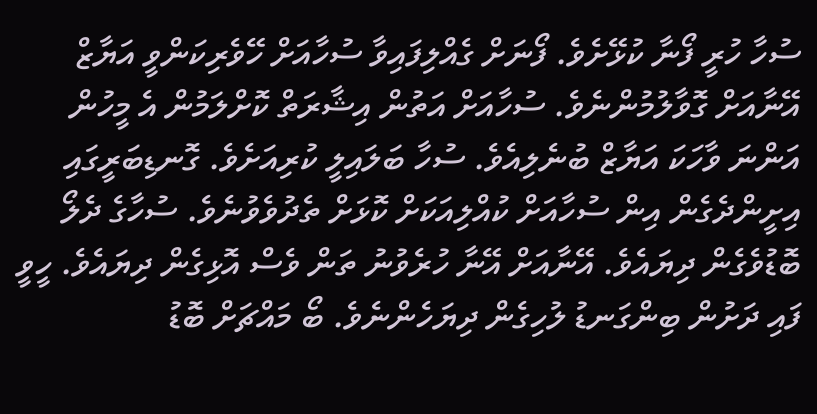ސުހާ ހުރީ ފޯނާ ކުޅޭށެވެ. ފޯނަށް ގެއްލިފައިވާ ސުހާއަށް ހޭވެރިކަންވީ އަޔާޒް އޭނާއަށް ގޮވާލުމުންނެވެ. ސުހާއަށް އަތުން އިޝާރަތް ކޮށްލަމުން އެ މީހުން އަންނަ ވާހަކަ އަޔާޒް ބުނެލިއެވެ. ސުހާ ބަލައިލީ ކުރިއަށެވެ. ގޮނޑިބަރީގައި އިށީންދެގެން އިން ސުހާއަށް ކުއްލިއަކަށް ކޮޅަށް ތެދުވެވުނެވެ. ސުހާގެ ދެލޯ ބޮޑުވެގެން ދިޔައެވެ. އޭނާއަށް އޭނާ ހުރެވުނު ތަން ވެސް އޮޅިގެން ދިޔައެވެ. ހީވީ ފައި ދަށުން ބިންގަނޑު ލުހިގެން ދިޔަހެންނެވެ. ބޯ މައްޗަށް ބޮޑު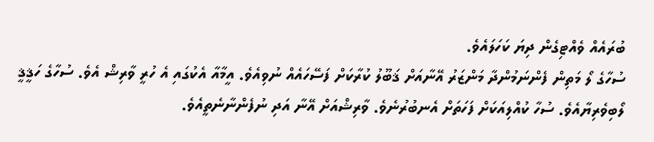ބުރައެއް ވެއްޓިގެން ދިޔަ ކަހަލައެވެ.
ސުހާގެ ލޯ މަތިން ފެންނަމުންދާ މަންޒަރު އޭނާއަށް ޤަބޫލު ކުރާކަށް ފަސޭހައެއް ނުވިއެވެ. އީމާއާ އެކުގައި އެ ހުރީ ވާރިޝް އެވެ. ސުހާގެ ހަޤީޤީ ލޯބިވެރިޔާއެވެ. ސުހާ ކުއްލިއަކަށް ފަހަތަށް އެނބުރުނެވެ. ވާރިޝްއަށް އޭނާ އަދި ނުފެންނާނެތީއެވެ.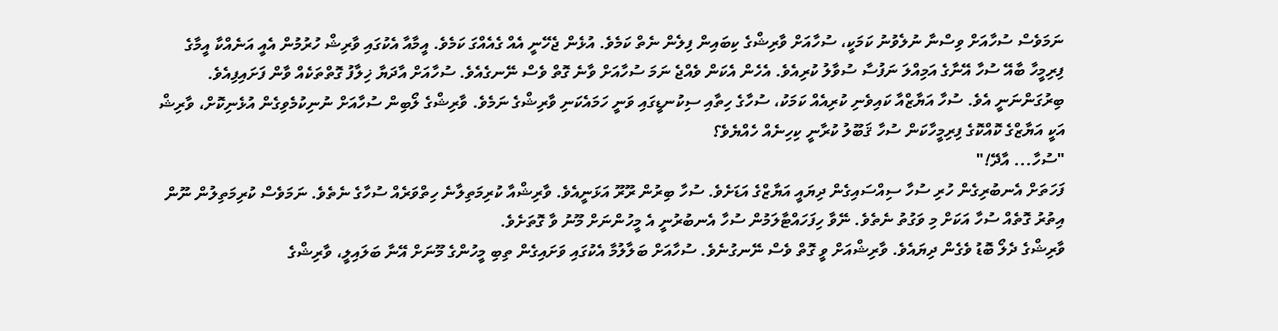ނަމަވެސް ސުހާއަށް ވިސްނާ ނުލެވުނު ކަމަކީ، ސުހާއަށް ވާރިޝްގެ ކިބައިން ފިލެން ނެތް ކަމެވެ. އުޅެން ޖެހޭނީ އެއް ގެއެއްގަ ކަމެވެ. އީމާއާ އެކުގައި ވާރިޝް ހުރުމުން އެއީ އަނެއްކާ އީމާގެ ފިރިމީހާ ބާއޭ ސުހާ އޭނާގެ އަމިއްލަ ނަފުސާ ސުވާލު ކުރިއެވެ. އެހެން އެކަން ވެއްޖެ ނަމަ ސުހާއަށް ވާނެ ގޮތް ވެސް ނޭނގެއެވެ. ސުހާއަށް އާދަޔާ ޚިލާފު ގޮތްތަކެއް ވާން ފަށައިފިއެވެ. ބިރުގަންނަނީ އެވެ. ސުހާ އަޔާޒްއާ ކައިވެނި ކުރިއެއް ކަމަކު، ސުހާގެ ހިތާއި ސިކުނޑީގައި ވަނީ ހަމައެކަނި ވާރިޝްގެ ނަމެވެ. ވާރިޝްގެ ލޯބިން ސުހާއަށް ނުނިކުމެވިގެން އުޅެނިކޮށް، ވާރިޝް އަކީ އަޔާޒްގެ ކޮއްކޮގެ ފިރިމީހާކަން ސުހާ ޤަބޫލު ކުރާނީ ކިހިނެއް ހެއްޔެވެ؟
"ސުހާ... އާދޭ!"
ފަހަތަށް އެނބުރިގެން ހުރި ސުހާ ސިއްސައިގެން ދިޔައީ އަޔާޒްގެ އަޑަށެވެ. ސުހާ ބިރުން ރޫރޫ އަޅަނީއެވެ. ވާރިޝްއާ ކުރިމަތިލާނެ ހިތްވަރެއް ސުހާގެ ނެތެވެ. ނަމަވެސް ކުރިމަތިލުން ނޫން އިތުރު ގޮތެއް ސުހާ އަކަށް މި ވަގުތު ނެތެވެ. ނޭވާ ހިފަހައްޓާލަމުން ސުހާ އެނބުރުނީ އެ މީހުންނަށް މޫނު ވާ ގޮތަށެވެ.
ވާރިޝްގެ ދެލޯ ބޮޑު ވެގެން ދިޔައެވެ. ވާރިޝްއަށް ވީ ގޮތް ވެސް ނޭނގުނެވެ. ސުހާއަށް ބަލާލުމާ އެކުގައި ވަށައިގެން ތިބި މީހުންގެ މޫނަށް އޭނާ ބަލައިލީ، ވާރިޝްގެ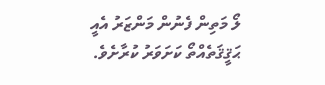ލޯ މަތިން ފެނުން މަންޒަރު އެއީ ޙަޤީޤަތެއްތޯ ކަށަވަރު ކުރާށެވެ.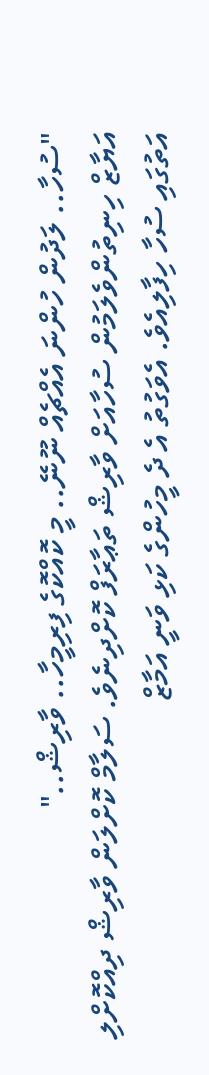"ސުހާ.. ލަދުން ހުންނަ އެއްޗެއް ނޫނޭ.. މީ ކޮއްކޮގެ ފިރިމީހާ.. ވާރިޝް.."
އަޔާޒް ހިނިތުންވެލަމުން ސުހާއަށް ވާރިޝް ތަޢާރަފް ކޮށްދިނެވެ. ސަލާމް ކޮށްލަން ވާރިޝް ދިއްކޮށްލި އަތުގައި ސުހާ ހިފާލިއެވެ. އެވަގުތު އެ ދެ މީހުންގެ ކަޅި ވަނީ އަމާޒް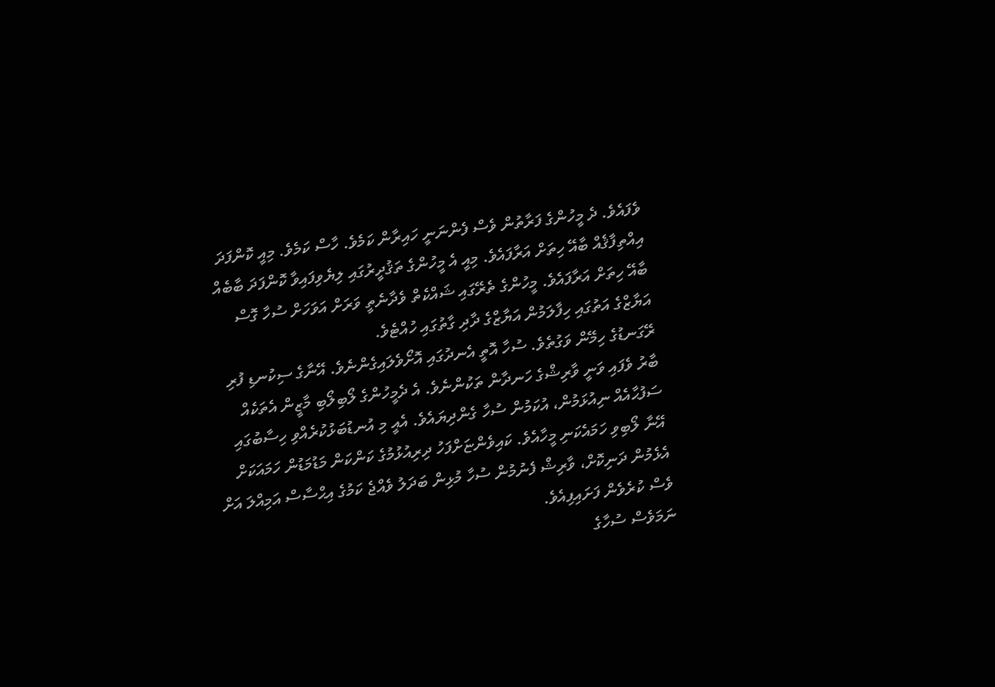ވެފައެވެ. ދެ މީހުންގެ ފަރާތުން ވެސް ފެންނަނީ ހައިރާން ކަމެވެ. ހާސް ކަމެވެ. މިއީ ކޮންފަދަ އިއްތިފާޤެއް ބާއޭ ހިތަށް އަރާފައެވެ. މިއީ އެ މީހުންގެ ތަޤުދީރުގައި ލިޔެވިފައިވާ ކޮންފަދަ ބާބެއް ބާއޭ ހިތަށް އަރާފައެވެ. މީހުންގެ ތެރޭގައި ޝައްކެތް ވެދާނެތީ ވަރަށް އަވަހަށް ސުހާ ގޮސް އަޔާޒްގެ އަތުގައި ހިފާލަމުން އަޔާޒްގެ ދާދި ގާތުގައި ހުއްޓެވެ.
ރޭގަނޑުގެ ހިމޭން ވަގުތެވެ. ސުހާ އޮތީ އެނދުގައި އޮށޯވެލައިގެންނެވެ. އޭނާގެ ސިކުނޑި ފުރި ބާރު ވެފައި ވަނީ ވާރިޝްގެ ހަނދާން ތަކުންނެވެ. އެ ދެމީހުންގެ ލޯބިލޯބި މާޒީން އެތަކެއް ސަފުޙާއެއް ނިއުޅަމުން، އުކަމުން ސުހާ ގެންދިޔައެވެ. އެއީ މި އުނޑުބަޅުކުރެއްވި ހިސާބުގައި އޭނާ ލޯބިވި ހަމައެކަނި މީހާއެވެ. ކައިވެންޏަށްފަހު ދިރިއުޅުމުގެ ކަންކަން މަޑުމަޑުން ހަމައަކަށް އެޅެމުން ދަނިކޮށް، ވާރިޝް ފެނުމުން ސުހާ މުޅިން ބަދަލު ވެއްޖެ ކަމުގެ އިޙްސާސް އަމިއްލަ އަށް ވެސް ކުރެވެން ފަށައިފިއެވެ.
ނަމަވެސް ސުހާގެ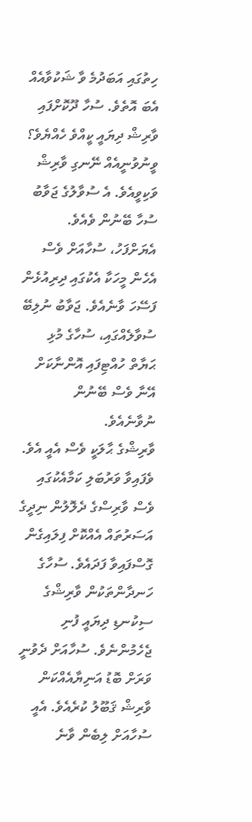ހިތުގައި އަބަދުމެ ވާ ޝަކުވާއެއް އެބަ އޮތެވެ. ސުހާ ދޫކޮށްފައި ވާރިޝް ދިޔައީ ކީއްވެ ހެއްޔެވެ؟ ވީނުވުނީއެއް ނޭނގި ވާރިޝް ވަކިވީއެވެ. އެ ސުވާލުގެ ޖަވާބު ސުހާ ބޭނުން ވެއެވެ. އެޔަށްފަހު، ސުހާއަށް ވެސް އެހެން މީހަކާ އެކުގައި ދިރިއުޅެން ފަސޭހަ ވާނެއެވެ. ޖަވާބު ނުލިބޭ ސުވާލެއްގައި، ސުހާގެ މުޅި ޙަޔާތް ހުއްޓިފައި އޮންނާކަށް އޭނާ ވެސް ބޭނުން ނުވާނެއެވެ.
ވާރިޝްގެ ޙާލަކީ ވެސް އެއީ އެވެ. ވެފައިވާ ވަރުބަލި ކަމާއެކުގައި ވެސް ވާރިސްގެ ދެލޮލުން ނިދީގެ އަސަރުތައް އެއްކޮށް ފިލައިގެން ގޮސްފައިވާ ފަދައެވެ. ސުހާގެ ހަނދާންތަކުން ވާރިޝްގެ ސިކުނޑި ދިޔައީ ފުނި ޖެހެމުންނެވެ. ސުހާއަށް ދެވުނީ ވަރަށް ބޮޑު އަނިޔާއެއްކަން ވާރިޝް ޤަބޫލު ކުރެއެވެ. އެއީ ސުހާއަށް ލިބެން ވާނެ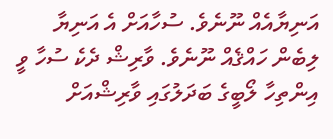އަނިޔާއެއް ނޫނެވެ. ސުހާއަށް އެ އަނިޔާ ލިބެން ހައްޤެއް ނޫނެވެ. ވާރިޝް ދެކެ ސުހާ ވީ އިންތިހާ ލޯބީގެ ބަދަލުގައި ވާރިޝްއަށް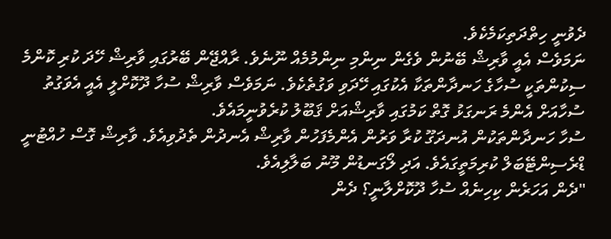ދެވުނީ ހިތްދަތިކަމެކެވެ.
ނަމަވެސް އެއީ ވާރިޝް ބޭނުން ވެގެން ނިންމި ނިންމުމެއް ނޫނެވެ. ރާއްޖޭން ބޭރުގައި ވާރިޝް ހޭދަ ކުރި ކޮންމެ ސިކުންތަކީ ސުހާގެ ހަނދާންތަކާ އެކުގައި ހޭދަވި ވަގުތެކެވެ. ނަމަވެސް ވާރިޝް ސުހާ ދޫކޮށްލީ އެއީ އެވަގުތު ސުހާއަށް އެންމެ ރަނގަޅު ގޮތް ކަމުގައި ވާރިޝްއަށް ޤަބޫލު ކުރެވުނީމައެވެ.
ސުހާ ހަނދާންތަކުން އުނދަގޫ ކުރާ ވަރުން އެންމެފަހުން ވާރިޝް އެނދުން ތެދުވިއެވެ. ވާރިޝް ގޮސް ހުއްޓުނީ ޑްރެސިންޓޭބަލް ކުރިމަތީގައެވެ. އަދި ލޯގަނޑުން މޫނު ބަލާލިއެވެ.
"ދެން އަހަރެން ކިހިނެއް ސުހާ ދޫކޮށްލާނީ؟ ދެން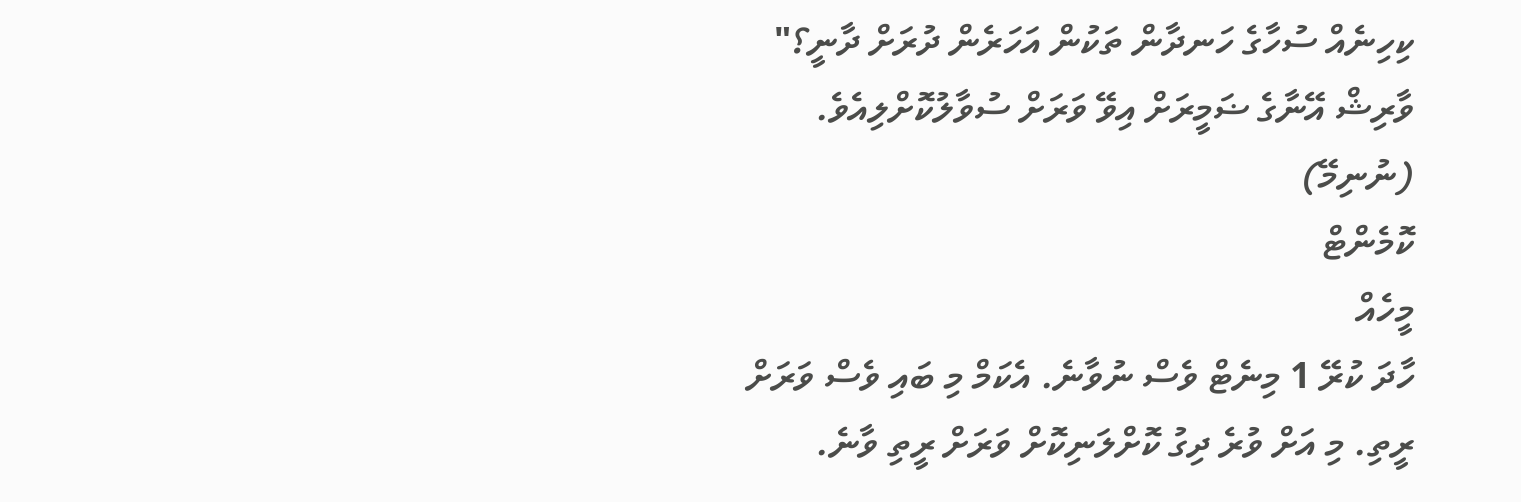ކިހިނެއް ސުހާގެ ހަނދާން ތަކުން އަހަރެން ދުރަށް ދާނީ؟" ވާރިޝް އޭނާގެ ޟަމީރަށް އިވޭ ވަރަށް ސުވާލުކޮށްލިއެވެ. (ނުނިމޭ)
ކޮމެންޓް
މީހެއް
ހާދަ ކުރޭ 1 މިނެޓް ވެސް ނުވާނެ. އެކަމް މި ބައި ވެސް ވަރަށް ރީތި. މި އަށް ވުރެ ދިގު ކޮށްލަނިކޮށް ވަރަށް ރީތި ވާނެ.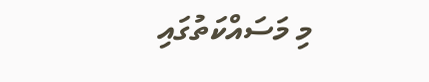މި މަސައްކަތުގައި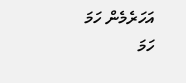އަހަރެމެން ހަމަ ހަމަ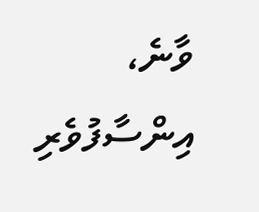ވާނެ، އިންސާފުވެރި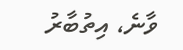ވާނެ، އިތުބާރު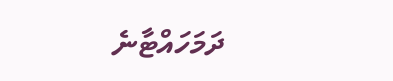ދަމަހައްޓާނެ